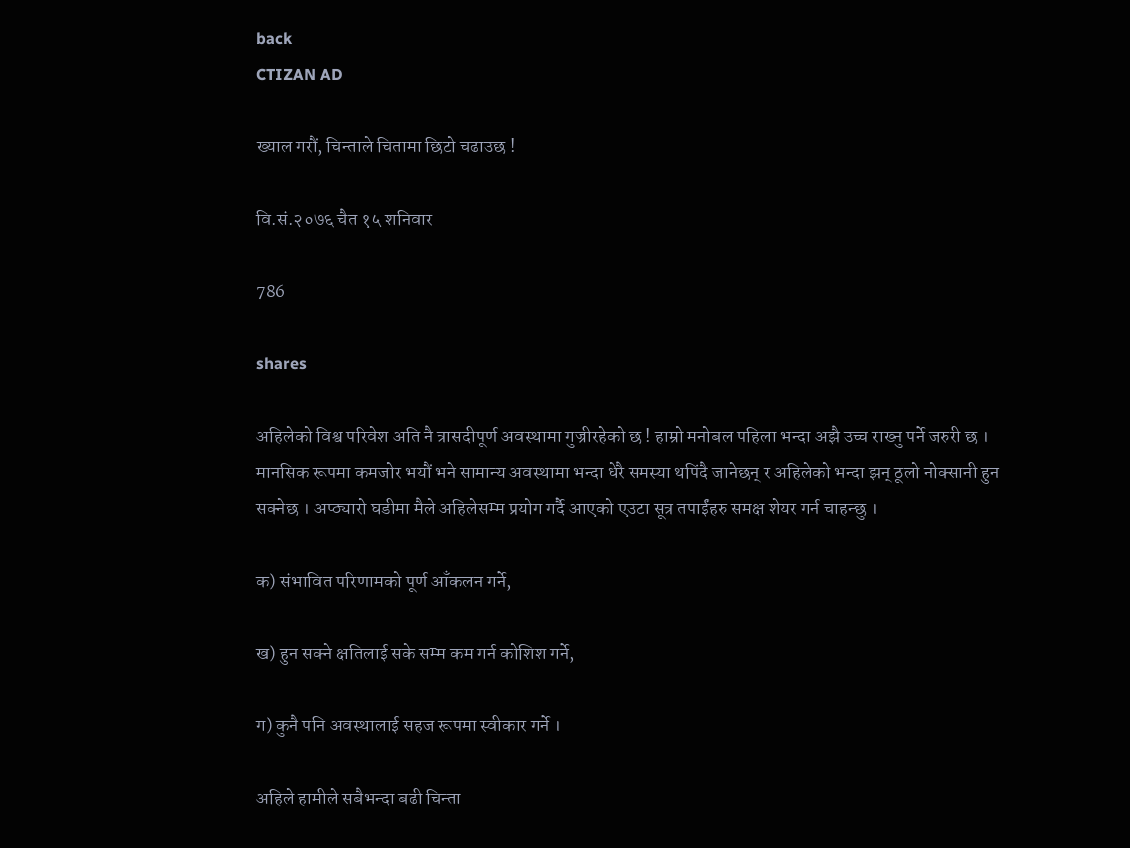back
CTIZAN AD

ख्याल गरौं, चिन्ताले चितामा छिटो चढाउछ !

वि.सं.२०७६ चैत १५ शनिवार

786

shares

अहिलेको विश्व परिवेश अति नै त्रासदीपूर्ण अवस्थामा गुज्रीरहेको छ ! हाम्रो मनोबल पहिला भन्दा अझै उच्च राख्नु पर्ने जरुरी छ । मानसिक रूपमा कमजोर भयौं भने सामान्य अवस्थामा भन्दा धेरै समस्या थपिंदै जानेछन् र अहिलेको भन्दा झन् ठूलो नोक्सानी हुन सक्नेछ । अप्ठ्यारो घडीमा मैले अहिलेसम्म प्रयोग गर्दै आएको एउटा सूत्र तपाईंहरु समक्ष शेयर गर्न चाहन्छु ।

क) संभावित परिणामको पूर्ण आँकलन गर्ने,

ख) हुन सक्ने क्षतिलाई सके सम्म कम गर्न कोशिश गर्ने,

ग) कुनै पनि अवस्थालाई सहज रूपमा स्वीकार गर्ने ।

अहिले हामीले सबैभन्दा बढी चिन्ता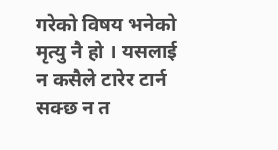गरेको विषय भनेको मृत्यु नै हो । यसलाई न कसैले टारेर टार्न सक्छ न त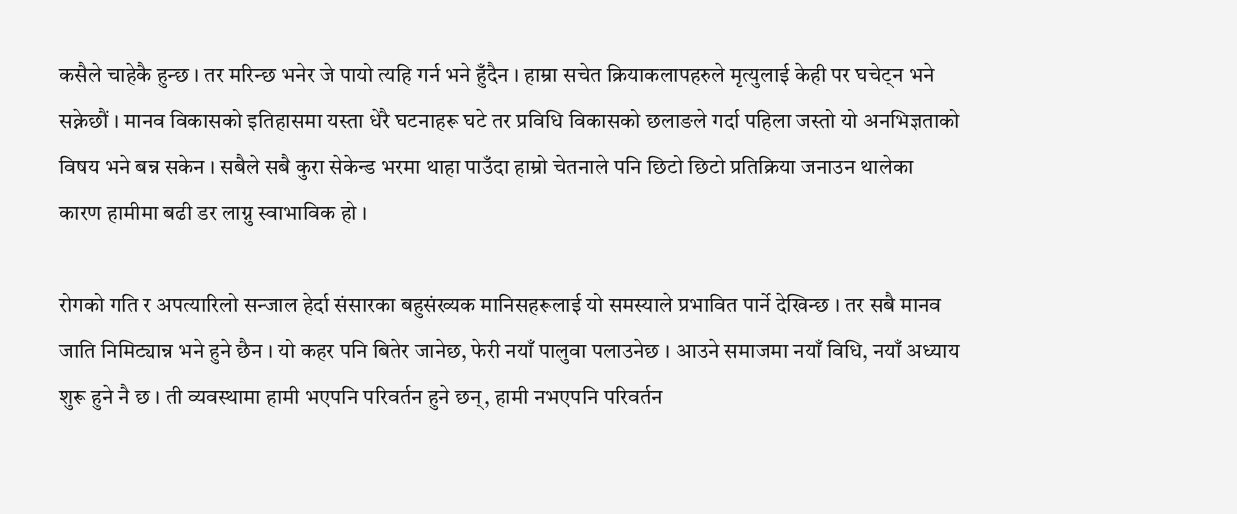कसैले चाहेकै हुन्छ । तर मरिन्छ भनेर जे पायो त्यहि गर्न भने हुँदैन । हाम्रा सचेत क्रियाकलापहरुले मृत्युलाई केही पर घचेट्न भने सक्नेछौं । मानव विकासको इतिहासमा यस्ता धेरै घटनाहरू घटे तर प्रविधि विकासको छलाङले गर्दा पहिला जस्तो यो अनभिज्ञताको विषय भने बन्न सकेन । सबैले सबै कुरा सेकेन्ड भरमा थाहा पाउँदा हाम्रो चेतनाले पनि छिटो छिटो प्रतिक्रिया जनाउन थालेका कारण हामीमा बढी डर लाग्नु स्वाभाविक हो ।

रोगको गति र अपत्यारिलो सन्जाल हेर्दा संसारका बहुसंख्यक मानिसहरूलाई यो समस्याले प्रभावित पार्ने देखिन्छ । तर सबै मानव जाति निमिट्यान्न भने हुने छैन । यो कहर पनि बितेर जानेछ, फेरी नयाँ पालुवा पलाउनेछ । आउने समाजमा नयाँ विधि, नयाँ अध्याय शुरू हुने नै छ । ती व्यवस्थामा हामी भएपनि परिवर्तन हुने छन्, हामी नभएपनि परिवर्तन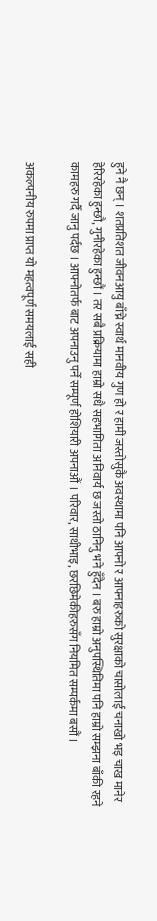हुने नै छन् । शतप्रतिशत जीवनआयु बाँच्ने स्वार्थ मानवीय गुण हो र हामी जस्तोसुकै अवस्थामा पनि आफ्नो र आफ्नाहरुको सुरक्षाको चासोलाई चनाखो भइ चाख मानेर हेरिरहेका हुन्छौ, गुनीरहेका हुन्छौं । तर सबै प्रक्रियामा हाम्रो सधै सहभागिता अनिवार्य छ जस्तो ठानिनु भने हुँदैन । बरु हाम्रो अनुपस्थितिमा पनि हाम्रो सम्झना बाँकी रहने कामहरु गर्दै जानु पर्दछ । आफ्नोतर्फ बाट अपनाउनु पर्ने सम्पूर्ण होशियारी अपनाऔं । परिवार, साथीभाइ, छरछिमेकीहरुसँग नियमित सम्पर्कमा बसौं ।

अकल्पनीय रुपमा प्राप्त यो महत्वपूर्ण समयलाई सही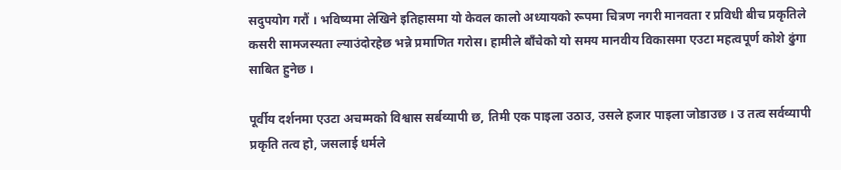सदुपयोग गरौं । भविष्यमा लेखिने इतिहासमा यो केवल कालो अध्यायको रूपमा चित्रण नगरी मानवता र प्रविधी बीच प्रकृतिले कसरी सामजस्यता ल्याउंदोरहेछ भन्ने प्रमाणित गरोस। हामीले बाँचेको यो समय मानवीय विकासमा एउटा महत्वपूर्ण कोशे ढुंगा साबित हुनेछ ।

पूर्वीय दर्शनमा एउटा अचम्मको विश्वास सर्बव्यापी छ, तिमी एक पाइला उठाउ, उसले हजार पाइला जोडाउछ । उ तत्व सर्वव्यापी प्रकृति तत्व हो, जसलाई धर्मले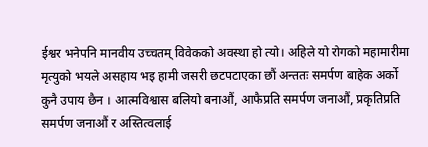ईश्वर भनेपनि मानवीय उच्चतम् विवेकको अवस्था हो त्यो। अहिले यो रोगको महामारीमा मृत्युको भयले असहाय भइ हामी जसरी छटपटाएका छौं अन्ततः समर्पण बाहेक अर्को कुनै उपाय छैन । आत्मविश्वास बलियो बनाऔं, आफैप्रति समर्पण जनाऔं, प्रकृतिप्रति समर्पण जनाऔं र अस्तित्वलाई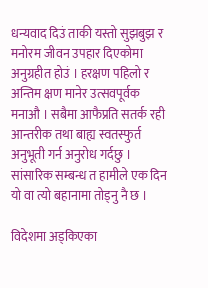धन्यवाद दिउं ताकी यस्तो सुझबुझ र मनोरम जीवन उपहार दिएकोमा अनुग्रहीत होउं । हरक्षण पहिलो र अन्तिम क्षण मानेर उत्सवपूर्वक मनाऔ । सबैमा आफैप्रति सतर्क रही आन्तरीक तथा बाह्य स्वतस्फुर्त अनुभूती गर्न अनुरोध गर्दछु । सांसारिक सम्बन्ध त हामीले एक दिन यो वा त्यो बहानामा तोड्नु नै छ ।

विदेशमा अड्किएका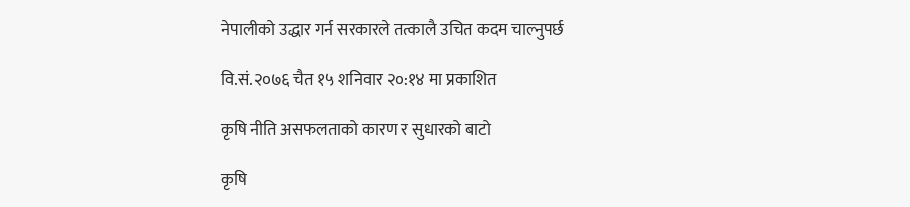नेपालीको उद्धार गर्न सरकारले तत्कालै उचित कदम चाल्नुपर्छ

वि.सं.२०७६ चैत १५ शनिवार २०:१४ मा प्रकाशित

कृषि नीति असफलताको कारण र सुधारको बाटो

कृषि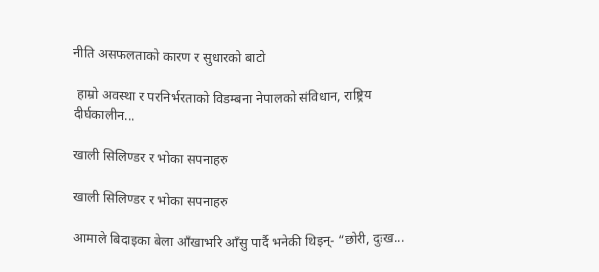नीति असफलताको कारण र सुधारको बाटो

 हाम्रो अवस्था र परनिर्भरताको विडम्बना नेपालको संविधान, राष्ट्रिय दीर्घकालीन...

खाली सिलिण्डर र भोका सपनाहरु

खाली सिलिण्डर र भोका सपनाहरु

आमाले बिदाइका बेला आँखाभरि आँसु पार्दै भनेकी थिइन्- “छोरी, दुःख...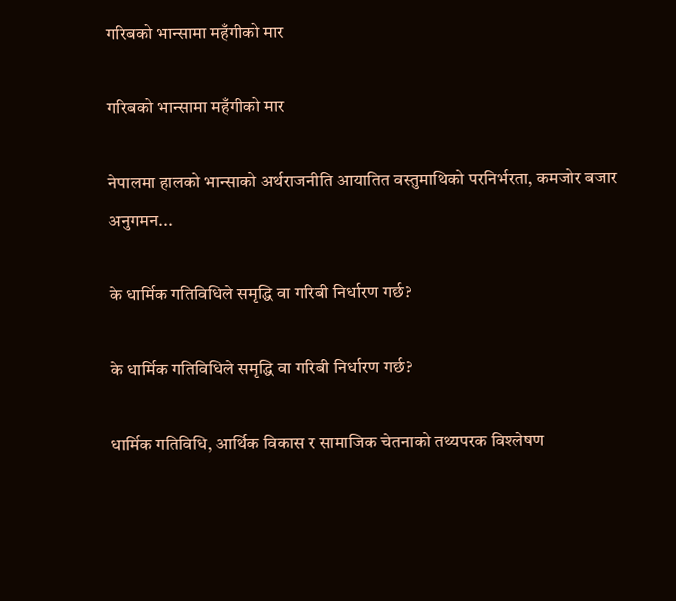गरिबको भान्सामा महँगीको मार

गरिबको भान्सामा महँगीको मार

नेपालमा हालको भान्साको अर्थराजनीति आयातित वस्तुमाथिको परनिर्भरता, कमजोर बजार अनुगमन...

के धार्मिक गतिविधिले समृद्धि वा गरिबी निर्धारण गर्छ?

के धार्मिक गतिविधिले समृद्धि वा गरिबी निर्धारण गर्छ?

धार्मिक गतिविधि, आर्थिक विकास र सामाजिक चेतनाको तथ्यपरक विश्लेषण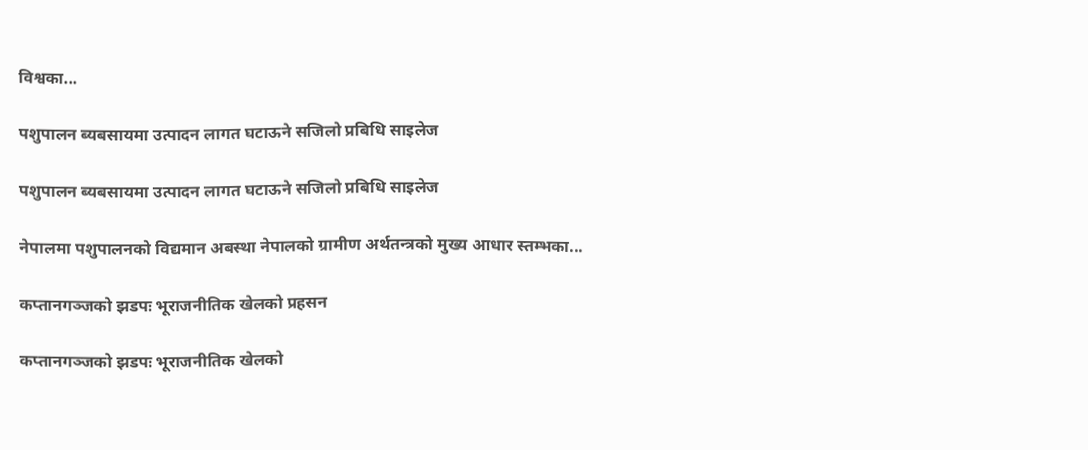विश्वका...

पशुपालन ब्यबसायमा उत्पादन लागत घटाऊने सजिलो प्रबिधि साइलेज

पशुपालन ब्यबसायमा उत्पादन लागत घटाऊने सजिलो प्रबिधि साइलेज

नेपालमा पशुपालनको विद्यमान अबस्था नेपालको ग्रामीण अर्थतन्त्रको मुख्य आधार स्तम्भका...

कप्तानगञ्जको झडपः भूराजनीतिक खेलको प्रहसन

कप्तानगञ्जको झडपः भूराजनीतिक खेलको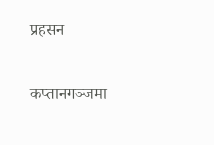प्रहसन

कप्तानगञ्जमा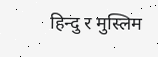हिन्दु र मुस्लिम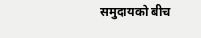समुदायको बीच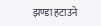झण्डा हटाउने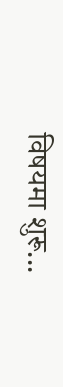विषयमा शुरू...